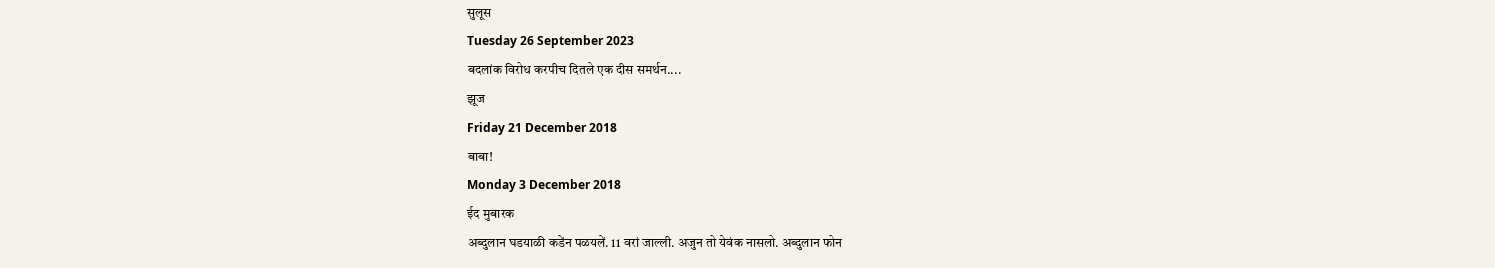सुलूस
Tuesday 26 September 2023
बदलांक विरोध करपीच दितले एक दीस समर्थन....
झूज
Friday 21 December 2018
बाबा!
Monday 3 December 2018
ईद मुबारक
अब्दुलान घडयाळी कडेंन पळयलें. 11 वरां जाल्ली. अजुन तो येवंक नासलो. अब्दुलान फोन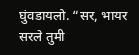घुंवडायलो. “सर, भायर सरले तुमी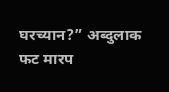घरच्यान?” अब्दुलाक फट मारप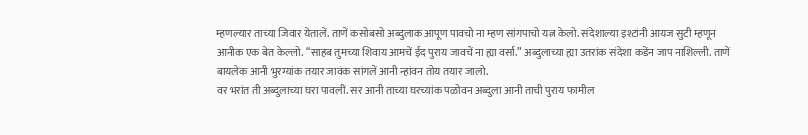म्हणल्यार ताच्या जिवार येतालें. ताणें कसोबसो अब्दुलाक आपूण पावचो ना म्हण सांगपाचो यत्न केलो. संदेशाल्या इश्टांनी आयज सुटी म्हणून आनीक एक बेत केल्लो. “साहब तुमच्या शिवाय आमचें ईद पुराय जावचें ना ह्या वर्सा.” अब्दुलाच्या ह्या उतरांक संदेशा कडेंन जाप नाशिल्ली. ताणें बायलेक आनी भुरग्यांक तयार जावंक सांगलें आनी न्हांवन तोय तयार जालो.
वर भरांत ती अब्दुलाच्या घरा पावलीं. सर आनी ताच्या घरच्यांक पळोवन अब्दुला आनी ताची पुराय फामील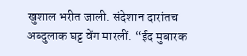खुशाल भरीत जाली. संदेशान दारांतच अब्दुलाक घट्ट वेंग मारलीं. “ईद मुबारक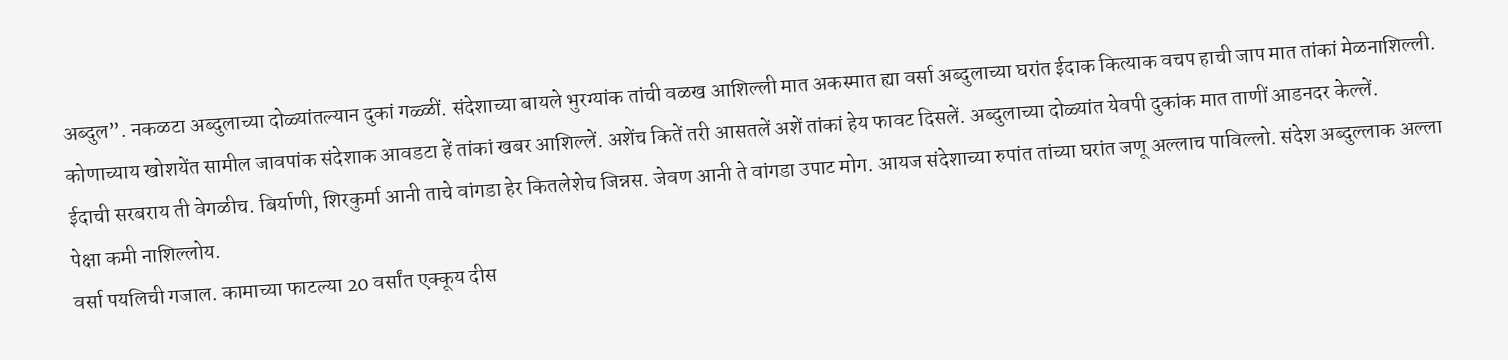अब्दुल”. नकळटा अब्दुलाच्या दोळ्यांतल्यान दुकां गळ्ळीं. संदेशाच्या बायले भुरग्यांक तांची वळख आशिल्ली मात अकस्मात ह्या वर्सा अब्दुलाच्या घरांत ईदाक कित्याक वचप हाची जाप मात तांकां मेळनाशिल्ली. कोणाच्याय खोशयेंत सामील जावपांक संदेशाक आवडटा हें तांकां खबर आशिल्लें. अशेंच कितें तरी आसतलें अशें तांकां हेय फावट दिसलें. अब्दुलाच्या दोळ्यांत येवपी दुकांक मात ताणीं आडनदर केल्लें.
ईदाची सरबराय ती वेगळीच. बिर्याणी, शिरकुर्मा आनी ताचे वांगडा हेर कितलेशेच जिन्नस. जेवण आनी ते वांगडा उपाट मोग. आयज संदेशाच्या रुपांत तांच्या घरांत जणू अल्लाच पाविल्लो. संदेश अब्दुल्लाक अल्ला पेक्षा कमी नाशिल्लोय.
वर्सा पयलिची गजाल. कामाच्या फाटल्या 20 वर्सांत एक्कूय दीस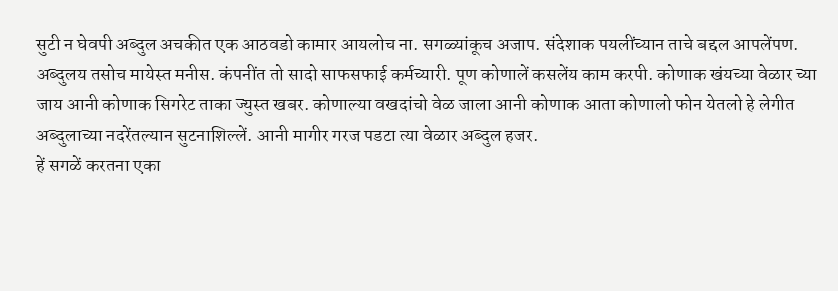सुटी न घेवपी अब्दुल अचकीत एक आठवडो कामार आयलोच ना. सगळ्यांकूच अजाप. संदेशाक पयलींच्यान ताचे बद्दल आपलेंपण. अब्दुलय तसोच मायेस्त मनीस. कंपनींत तो सादो साफसफाई कर्मच्यारी. पूण कोणालें कसलेंय काम करपी. कोणाक खंयच्या वेळार च्या जाय आनी कोणाक सिगरेट ताका ज्युस्त खबर. कोणाल्या वखदांचो वेळ जाला आनी कोणाक आता कोणालो फोन येतलो हे लेगीत अब्दुलाच्या नदरेंतल्यान सुटनाशिल्लें. आनी मागीर गरज पडटा त्या वेळार अब्दुल हजर.
हें सगळें करतना एका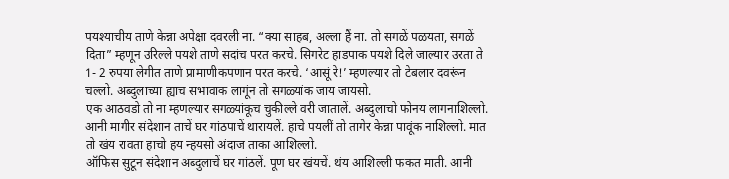पयश्याचीय ताणे केन्ना अपेक्षा दवरली ना. “क्या साहब, अल्ला हैं ना. तो सगळें पळयता, सगळें दिता” म्हणून उरिल्ले पयशे ताणे सदांच परत करचे. सिगरेट हाडपाक पयशे दिले जाल्यार उरता ते 1- 2 रुपया लेगीत ताणे प्रामाणीकपणान परत करचे. ‘आसूं रे!’ म्हणल्यार तो टेबलार दवरूंन चल्लो. अब्दुलाच्या ह्याच सभावाक लागूंन तो सगळ्यांक जाय जायसो.
एक आठवडो तो ना म्हणल्यार सगळ्यांकूच चुकील्ले वरी जातालें. अब्दुलाचो फोनय लागनाशिल्लो. आनी मागीर संदेशान ताचें घर गांठपाचें थारायलें. हाचे पयलीं तो तागेर केन्ना पावूंक नाशिल्लो. मात तो खंय रावता हाचो हय न्हयसो अंदाज ताका आशिल्लो.
ऑफिस सुटून संदेशान अब्दुलाचें घर गांठलें. पूण घर खंयचें. थंय आशिल्ली फकत माती. आनी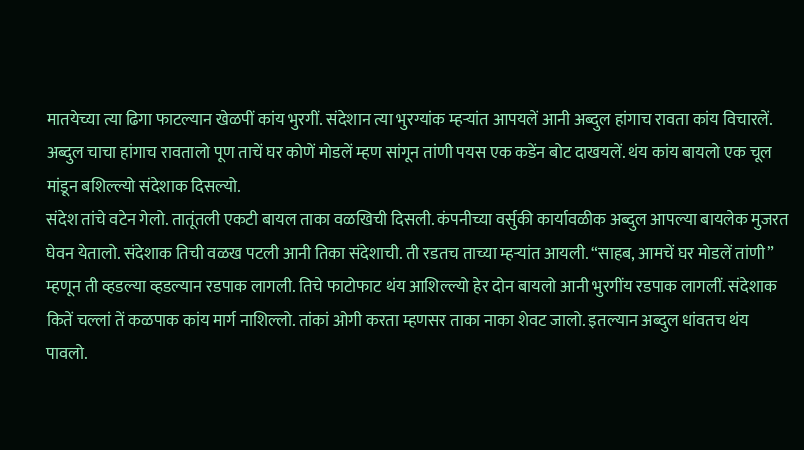मातयेच्या त्या ढिगा फाटल्यान खेळपीं कांय भुरगीं. संदेशान त्या भुरग्यांक म्हऱ्यांत आपयलें आनी अब्दुल हांगाच रावता कांय विचारलें. अब्दुल चाचा हांगाच रावतालो पूण ताचें घर कोणें मोडलें म्हण सांगून तांणी पयस एक कडेंन बोट दाखयलें. थंय कांय बायलो एक चूल मांडून बशिल्ल्यो संदेशाक दिसल्यो.
संदेश तांचे वटेन गेलो. तातूंतली एकटी बायल ताका वळखिची दिसली. कंपनीच्या वर्सुकी कार्यावळीक अब्दुल आपल्या बायलेक मुजरत घेवन येतालो. संदेशाक तिची वळख पटली आनी तिका संदेशाची. ती रडतच ताच्या म्हऱ्यांत आयली. “साहब, आमचें घर मोडलें तांणी” म्हणून ती व्हडल्या व्हडल्यान रडपाक लागली. तिचे फाटोफाट थंय आशिल्ल्यो हेर दोन बायलो आनी भुरगींय रडपाक लागलीं. संदेशाक कितें चल्लां तें कळपाक कांय मार्ग नाशिल्लो. तांकां ओगी करता म्हणसर ताका नाका शेवट जालो. इतल्यान अब्दुल धांवतच थंय पावलो.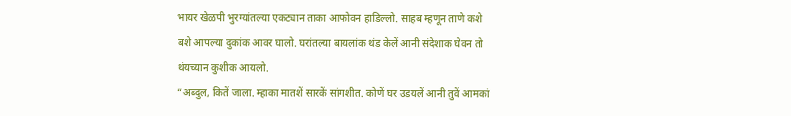भायर खेळपी भुरग्यांतल्या एकट्यान ताका आफोवन हाडिल्लो. साहब म्हणून ताणे कशे बशे आपल्या दुकांक आवर घालो. घरांतल्या बायलांक थंड केलें आनी संदेशाक घेवन तो थंयच्यान कुशीक आयलो.
“अब्दुल, कितें जाला. म्हाका मातशें सारकें सांगशीत. कोणें घर उडयलें आनी तुवें आमकां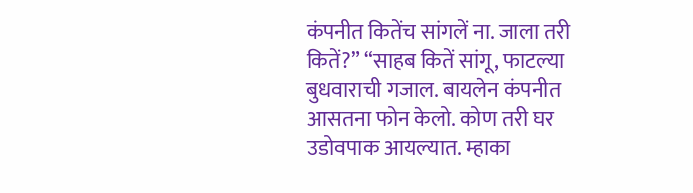कंपनीत कितेंच सांगलें ना. जाला तरी कितें?” “साहब कितें सांगू, फाटल्या बुधवाराची गजाल. बायलेन कंपनीत आसतना फोन केलो. कोण तरी घर उडोवपाक आयल्यात. म्हाका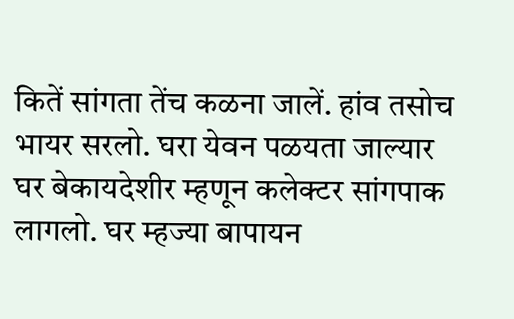कितें सांगता तेंच कळना जालें. हांव तसोच भायर सरलो. घरा येवन पळयता जाल्यार घर बेकायदेशीर म्हणून कलेक्टर सांगपाक लागलो. घर म्हज्या बापायन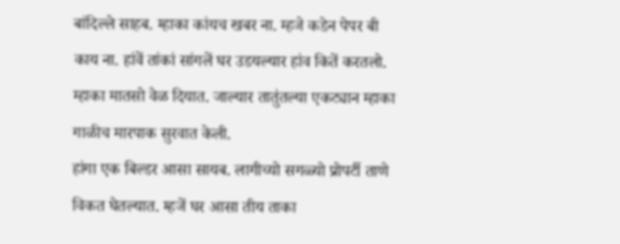बांदिल्ले साहब. म्हाका कांयच खबर ना. म्हजे कडेन पेपर बी काय ना. हांवें तांकां सांगलें घर उडयल्यार हांव कितें करतलो. म्हाका मातसो वेळ दियात. जाल्यार तातुंतल्या एकट्यान म्हाका गाळीच मारपाक सुरवात केली.
हांगा एक बिल्डर आसा सायब. लागीच्यो सगळ्यो प्रोपर्टी ताणे विकत घेतल्यात. म्हजें घर आसा तीय ताका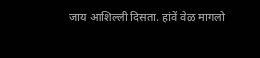जाय आशिल्ली दिसता. हांवें वेळ मागलो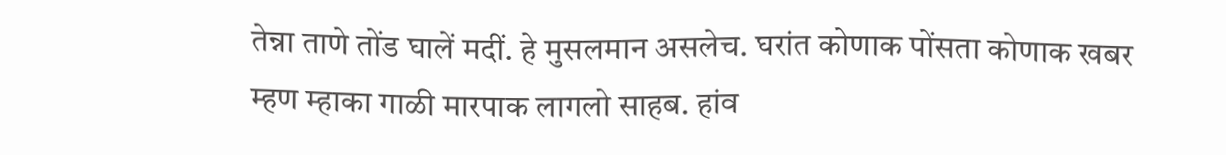तेन्ना ताणे तोंड घालें मदीं. हे मुसलमान असलेच. घरांत कोणाक पोंसता कोणाक खबर म्हण म्हाका गाळी मारपाक लागलो साहब. हांव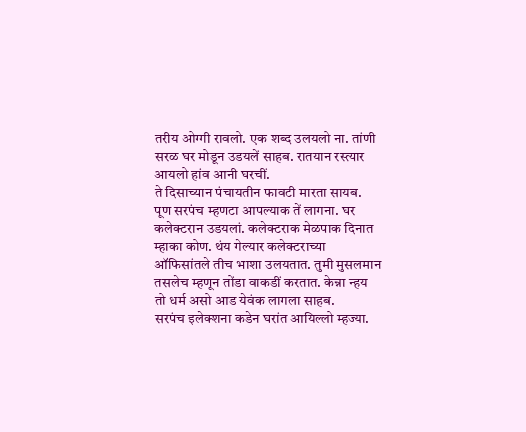तरीय ओग्गी रावलो. एक शब्द उलयलो ना. तांणी सरळ घर मोडून उडयलें साहब. रातयान रस्त्यार आयलो हांव आनी घरचीं.
ते दिसाच्यान पंचायतीन फावटी मारता सायब. पूण सरपंच म्हणटा आपल्याक तें लागना. घर कलेक्टरान उडयलां. कलेक्टराक मेळपाक दिनात म्हाका कोण. थंय गेल्यार कलेक्टराच्या ऑफिसांतले तीच भाशा उलयतात. तुमी मुसलमान तसलेच म्हणून तोंडा वाकडीं करतात. केन्ना न्हय तो धर्म असो आड येवंक लागला साहब.
सरपंच इलेक्शना कडेन घरांत आयिल्लो म्हज्या.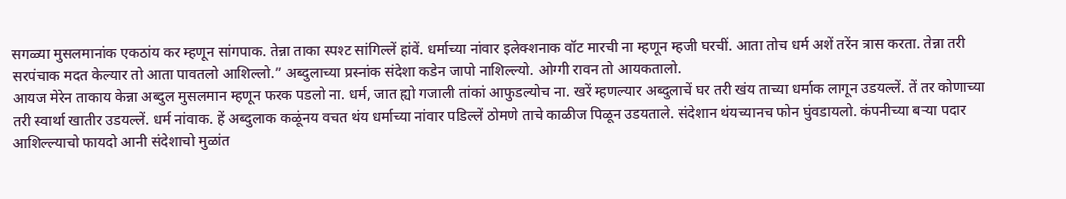सगळ्या मुसलमानांक एकठांय कर म्हणून सांगपाक. तेन्ना ताका स्पश्ट सांगिल्लें हांवें. धर्माच्या नांवार इलेक्शनाक वॉट मारची ना म्हणून म्हजी घरचीं. आता तोच धर्म अशें तरेंन त्रास करता. तेन्ना तरी सरपंचाक मदत केल्यार तो आता पावतलो आशिल्लो.” अब्दुलाच्या प्रस्नांक संदेशा कडेन जापो नाशिल्ल्यो. ओग्गी रावन तो आयकतालो.
आयज मेरेन ताकाय केन्ना अब्दुल मुसलमान म्हणून फरक पडलो ना. धर्म, जात ह्यो गजाली तांकां आफुडल्योच ना. खरें म्हणल्यार अब्दुलाचें घर तरी खंय ताच्या धर्माक लागून उडयल्लें. तें तर कोणाच्या तरी स्वार्था खातीर उडयल्लें. धर्म नांवाक. हें अब्दुलाक कळूंनय वचत थंय धर्माच्या नांवार पडिल्लें ठोमणे ताचे काळीज पिळून उडयताले. संदेशान थंयच्यानच फोन घुंवडायलो. कंपनीच्या बऱ्या पदार आशिल्ल्याचो फायदो आनी संदेशाचो मुळांत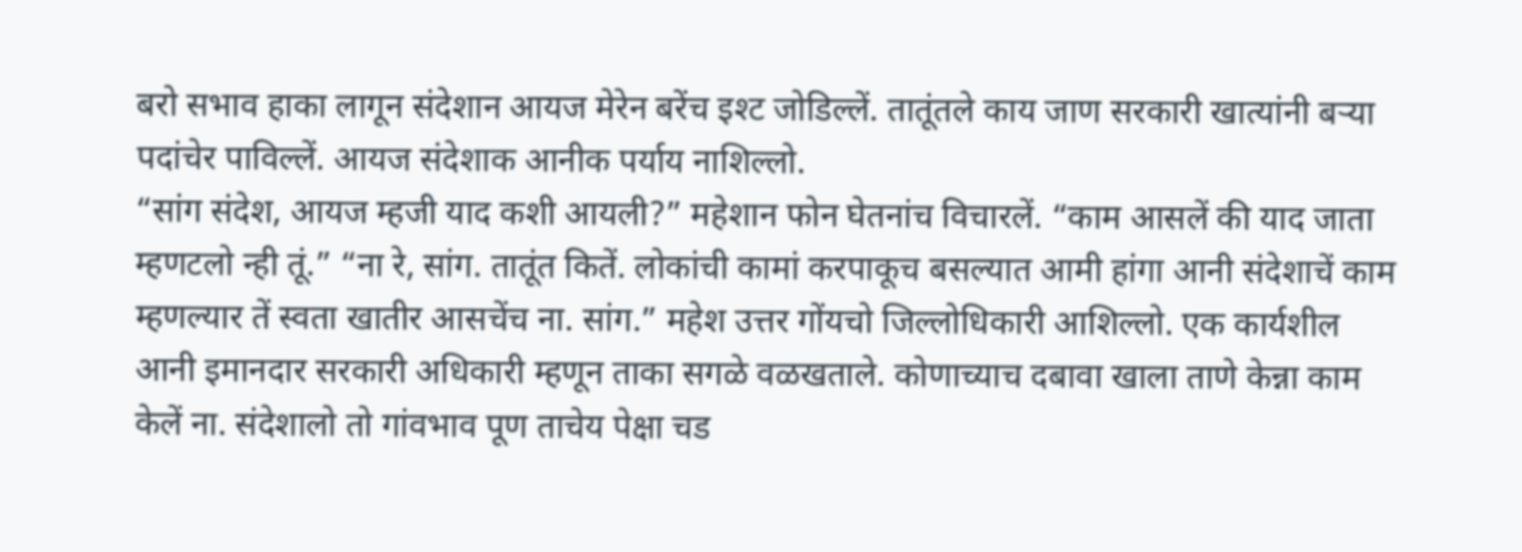बरो सभाव हाका लागून संदेशान आयज मेरेन बरेंच इश्ट जोडिल्लें. तातूंतले काय जाण सरकारी खात्यांनी बऱ्या पदांचेर पाविल्लें. आयज संदेशाक आनीक पर्याय नाशिल्लो.
“सांग संदेश, आयज म्हजी याद कशी आयली?” महेशान फोन घेतनांच विचारलें. “काम आसलें की याद जाता म्हणटलो न्ही तूं.” “ना रे, सांग. तातूंत कितें. लोकांची कामां करपाकूच बसल्यात आमी हांगा आनी संदेशाचें काम म्हणल्यार तें स्वता खातीर आसचेंच ना. सांग.” महेश उत्तर गोंयचो जिल्लोधिकारी आशिल्लो. एक कार्यशील आनी इमानदार सरकारी अधिकारी म्हणून ताका सगळे वळखताले. कोणाच्याच दबावा खाला ताणे केन्ना काम केलें ना. संदेशालो तो गांवभाव पूण ताचेय पेक्षा चड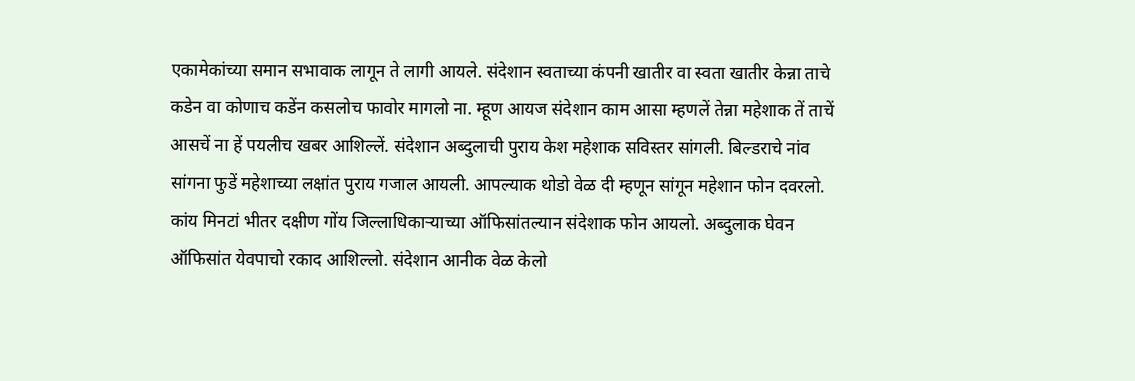एकामेकांच्या समान सभावाक लागून ते लागी आयले. संदेशान स्वताच्या कंपनी खातीर वा स्वता खातीर केन्ना ताचे कडेन वा कोणाच कडेंन कसलोच फावोर मागलो ना. म्हूण आयज संदेशान काम आसा म्हणलें तेन्ना महेशाक तें ताचें आसचें ना हें पयलीच खबर आशिल्लें. संदेशान अब्दुलाची पुराय केश महेशाक सविस्तर सांगली. बिल्डराचे नांव सांगना फुडें महेशाच्या लक्षांत पुराय गजाल आयली. आपल्याक थोडो वेळ दी म्हणून सांगून महेशान फोन दवरलो.
कांय मिनटां भीतर दक्षीण गोंय जिल्लाधिकाऱ्याच्या ऑफिसांतल्यान संदेशाक फोन आयलो. अब्दुलाक घेवन ऑफिसांत येवपाचो रकाद आशिल्लो. संदेशान आनीक वेळ केलो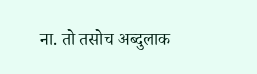ना. तो तसोच अब्दुलाक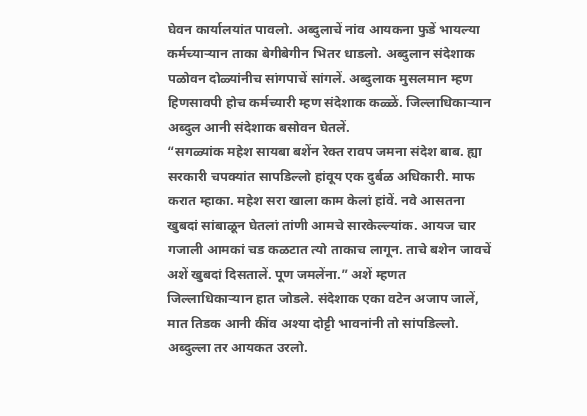घेवन कार्यालयांत पावलो. अब्दुलाचें नांव आयकना फुडें भायल्या कर्मच्याऱ्यान ताका बेगीबेगीन भितर धाडलो. अब्दुलान संदेशाक पळोवन दोळ्यांनीच सांगपाचें सांगलें. अब्दुलाक मुसलमान म्हण हिणसावपी होच कर्मच्यारी म्हण संदेशाक कळ्ळें. जिल्लाधिकाऱ्यान अब्दुल आनी संदेशाक बसोवन घेतलें.
“सगळ्यांक महेश सायबा बशेंन रेक्त रावप जमना संदेश बाब. ह्या सरकारी चपक्यांत सापडिल्लो हांवूय एक दुर्बळ अधिकारी. माफ करात म्हाका. महेश सरा खाला काम केलां हांवें. नवे आसतना खुबदां सांबाळून घेतलां तांणी आमचे सारकेल्ल्यांक. आयज चार गजाली आमकां चड कळटात त्यो ताकाच लागून. ताचे बशेन जावचें अशें खुबदां दिसतालें. पूण जमलेंना.” अशें म्हणत जिल्लाधिकाऱ्यान हात जोडले. संदेशाक एका वटेन अजाप जालें, मात तिडक आनी कींव अश्या दोट्टी भावनांनी तो सांपडिल्लो. अब्दुल्ला तर आयकत उरलो.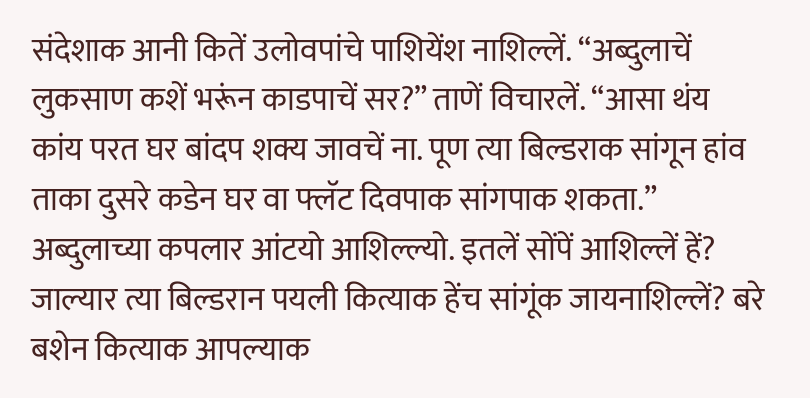संदेशाक आनी कितें उलोवपांचे पाशियेंश नाशिल्लें. “अब्दुलाचें लुकसाण कशें भरूंन काडपाचें सर?” ताणें विचारलें. “आसा थंय कांय परत घर बांदप शक्य जावचें ना. पूण त्या बिल्डराक सांगून हांव ताका दुसरे कडेन घर वा फ्लॅट दिवपाक सांगपाक शकता.”
अब्दुलाच्या कपलार आंटयो आशिल्ल्यो. इतलें सोंपें आशिल्लें हें? जाल्यार त्या बिल्डरान पयली कित्याक हेंच सांगूंक जायनाशिल्लें? बरे बशेन कित्याक आपल्याक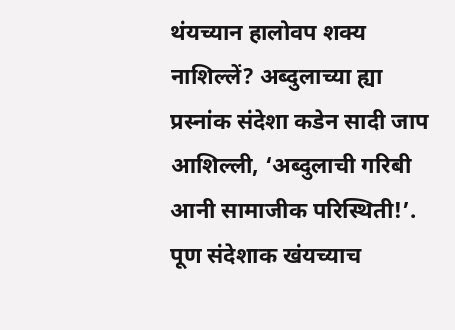थंयच्यान हालोवप शक्य नाशिल्लें? अब्दुलाच्या ह्या प्रस्नांक संदेशा कडेन सादी जाप आशिल्ली, ‘अब्दुलाची गरिबी आनी सामाजीक परिस्थिती!’. पूण संदेशाक खंयच्याच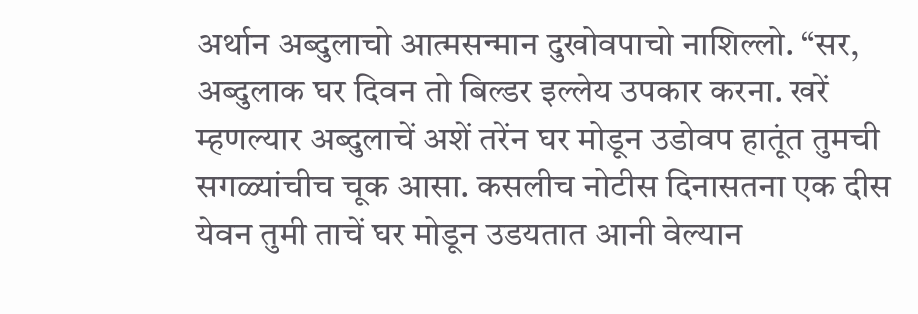अर्थान अब्दुलाचो आत्मसन्मान दुखोवपाचो नाशिल्लो. “सर, अब्दुलाक घर दिवन तो बिल्डर इल्लेय उपकार करना. खरें म्हणल्यार अब्दुलाचें अशें तरेंन घर मोडून उडोवप हातूंत तुमची सगळ्यांचीच चूक आसा. कसलीच नोटीस दिनासतना एक दीस येवन तुमी ताचें घर मोडून उडयतात आनी वेल्यान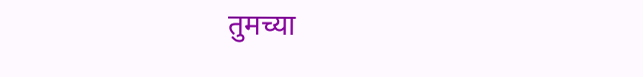तुमच्या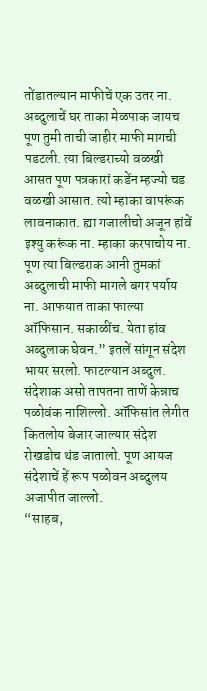तोंडातल्यान माफीचें एक उतर ना. अब्दुलाचें घर ताका मेळपाक जायच पूण तुमी ताची जाहीर माफी मागची पडटली. त्या बिल्डराच्यो वळखी आसत पूण पत्रकारां कडेंन म्हज्यो चड वळखी आसात. त्यो म्हाका वापरूंक लावनाकात. ह्या गजालीचो अजून हांवें इश्यु करूंक ना. म्हाका करपाचोय ना. पूण त्या बिल्डराक आनी तुमकां अब्दुलाची माफी मागले बगर पर्याय ना. आफयात ताका फाल्या ऑफिसान. सकाळींच. येता हांव अब्दुलाक घेवन.” इतलें सांगून संदेश भायर सरलो. फाटल्यान अब्दुल. संदेशाक असो तापतना ताणें केन्नाच पळोवंक नाशिल्लो. ऑफिसांत लेगीत कितलोय बेजार जाल्यार संदेश रोखडोच थंड जातालो. पूण आयज संदेशाचें हें रूप पळोवन अब्दुलय अजापीत जाल्लो.
“साहब,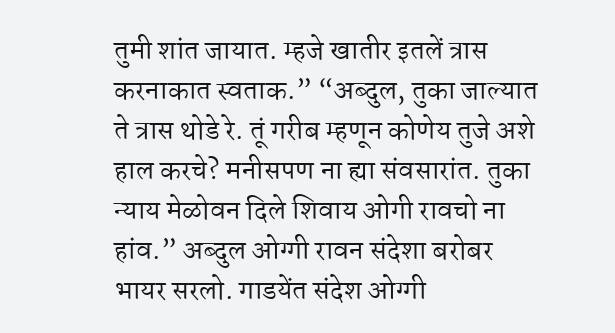तुमी शांत जायात. म्हजे खातीर इतलें त्रास करनाकात स्वताक.” “अब्दुल, तुका जाल्यात ते त्रास थोडे रे. तूं गरीब म्हणून कोणेय तुजे अशे हाल करचे? मनीसपण ना ह्या संवसारांत. तुका न्याय मेळोवन दिले शिवाय ओगी रावचो ना हांव.” अब्दुल ओग्गी रावन संदेशा बरोबर भायर सरलो. गाडयेंत संदेश ओग्गी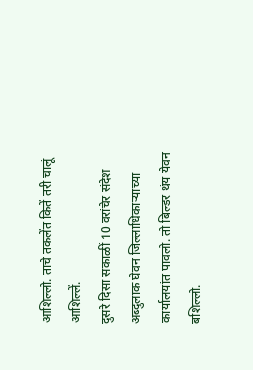आशिल्लो. ताचे तकलेंत कितें तरी चालूं आशिल्लें.
दुसरे दिसा सकाळीं 10 वरांचेर संदेश अब्दुलाक घेवन जिल्लाधिकाऱ्याच्या कार्यालयांत पावलो. तो बिल्डर थंय येवन बशिल्लो.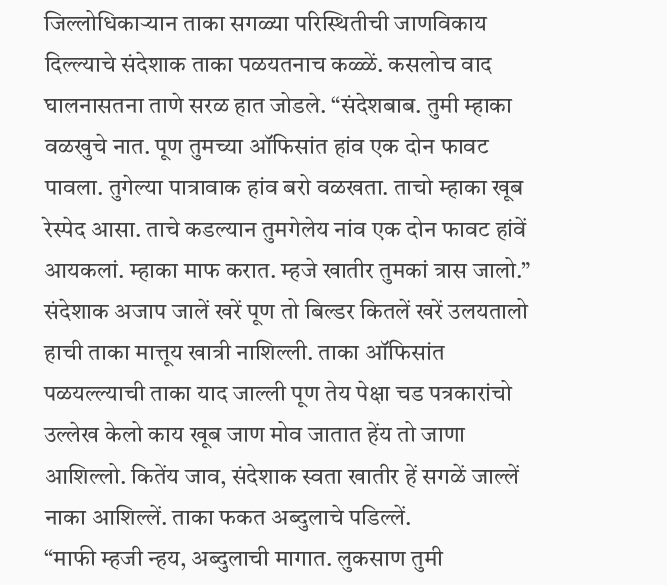जिल्लोधिकाऱ्यान ताका सगळ्या परिस्थितीची जाणविकाय दिल्ल्याचे संदेशाक ताका पळयतनाच कळ्ळें. कसलोच वाद घालनासतना ताणे सरळ हात जोडले. “संदेशबाब. तुमी म्हाका वळखुचे नात. पूण तुमच्या ऑफिसांत हांव एक दोन फावट पावला. तुगेल्या पात्रावाक हांव बरो वळखता. ताचो म्हाका खूब रेस्पेद आसा. ताचे कडल्यान तुमगेलेय नांव एक दोन फावट हांवें आयकलां. म्हाका माफ करात. म्हजे खातीर तुमकां त्रास जालो.”
संदेशाक अजाप जालें खरें पूण तो बिल्डर कितलें खरें उलयतालो हाची ताका मात्तूय खात्री नाशिल्ली. ताका ऑफिसांत पळयल्ल्याची ताका याद जाल्ली पूण तेय पेक्षा चड पत्रकारांचो उल्लेख केलो काय खूब जाण मोव जातात हेंय तो जाणा आशिल्लो. कितेंय जाव, संदेशाक स्वता खातीर हें सगळें जाल्लें नाका आशिल्लें. ताका फकत अब्दुलाचे पडिल्लें.
“माफी म्हजी न्हय, अब्दुलाची मागात. लुकसाण तुमी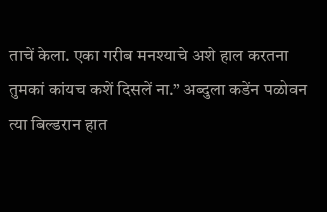ताचें केला. एका गरीब मनश्याचे अशे हाल करतना तुमकां कांयच कशें दिसलें ना.” अब्दुला कडेंन पळोवन त्या बिल्डरान हात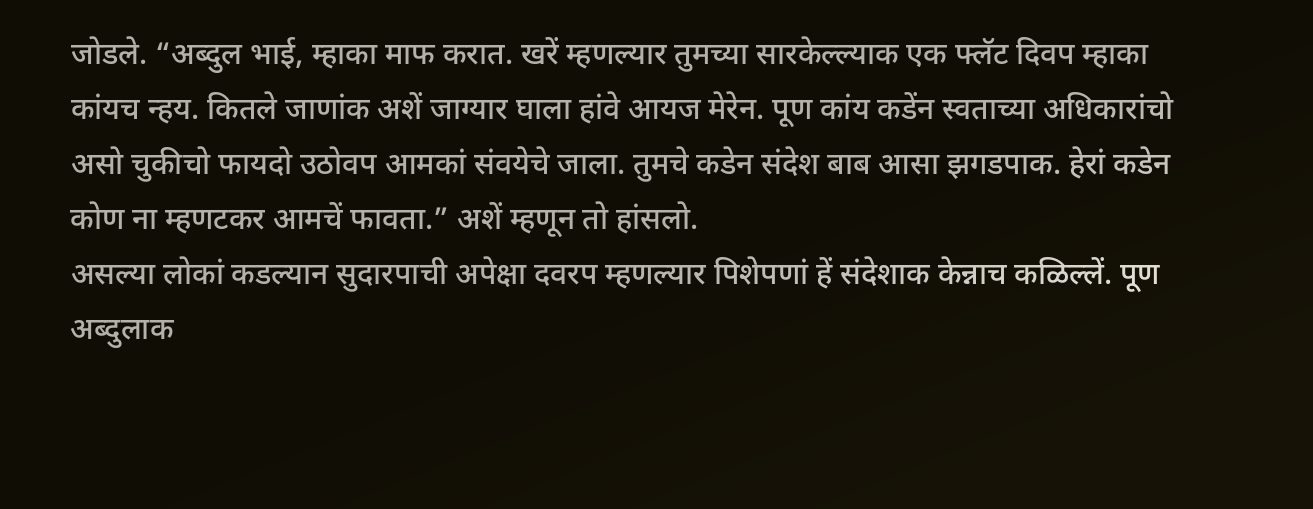जोडले. “अब्दुल भाई, म्हाका माफ करात. खरें म्हणल्यार तुमच्या सारकेल्ल्याक एक फ्लॅट दिवप म्हाका कांयच न्हय. कितले जाणांक अशें जाग्यार घाला हांवे आयज मेरेन. पूण कांय कडेंन स्वताच्या अधिकारांचो असो चुकीचो फायदो उठोवप आमकां संवयेचे जाला. तुमचे कडेन संदेश बाब आसा झगडपाक. हेरां कडेन कोण ना म्हणटकर आमचें फावता.” अशें म्हणून तो हांसलो.
असल्या लोकां कडल्यान सुदारपाची अपेक्षा दवरप म्हणल्यार पिशेपणां हें संदेशाक केन्नाच कळिल्लें. पूण अब्दुलाक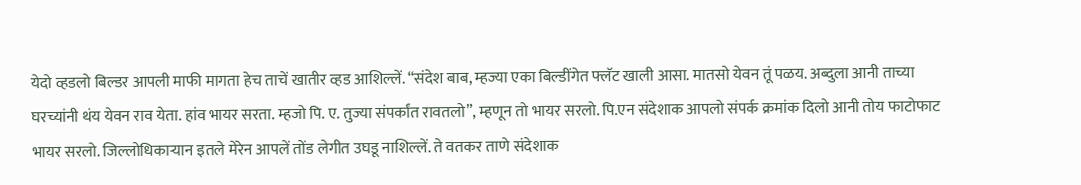येदो व्हडलो बिल्डर आपली माफी मागता हेच ताचें खातीर व्हड आशिल्लें. “संदेश बाब, म्हज्या एका बिल्डींगेत फ्लॅट खाली आसा. मातसो येवन तूं पळय. अब्दुला आनी ताच्या घरच्यांनी थंय येवन राव येता. हांव भायर सरता. म्हजो पि. ए. तुज्या संपर्कांत रावतलो”, म्हणून तो भायर सरलो. पि.एन संदेशाक आपलो संपर्क क्रमांक दिलो आनी तोय फाटोफाट भायर सरलो. जिल्लोधिकाऱ्यान इतले मेरेन आपलें तोंड लेगीत उघडू नाशिल्लें. ते वतकर ताणे संदेशाक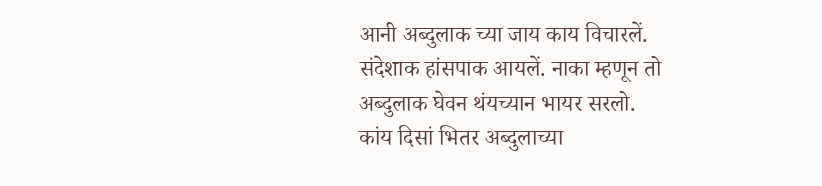आनी अब्दुलाक च्या जाय काय विचारलें. संदेशाक हांसपाक आयलें. नाका म्हणून तो अब्दुलाक घेवन थंयच्यान भायर सरलो.
कांय दिसां भितर अब्दुलाच्या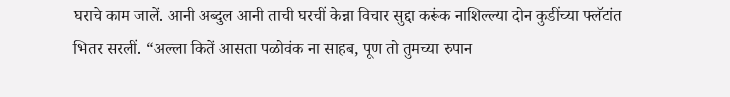घराचे काम जालें. आनी अब्दुल आनी ताची घरचीं केन्ना विचार सुद्दा करूंक नाशिल्ल्या दोन कुडींच्या फ्लॅटांत भितर सरलीं. “अल्ला कितें आसता पळोवंक ना साहब, पूण तो तुमच्या रुपान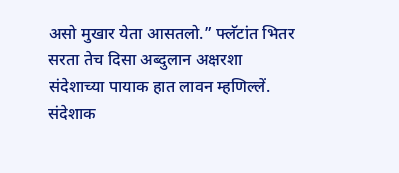असो मुखार येता आसतलो.” फ्लॅटांत भितर सरता तेच दिसा अब्दुलान अक्षरशा संदेशाच्या पायाक हात लावन म्हणिल्लें. संदेशाक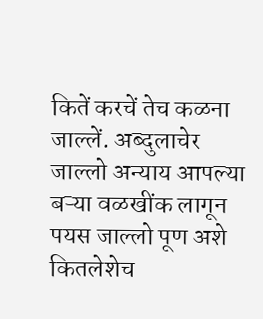कितें करचें तेच कळना जाल्लें. अब्दुलाचेर जाल्लो अन्याय आपल्या बऱ्या वळखींक लागून पयस जाल्लो पूण अशे कितलेशेच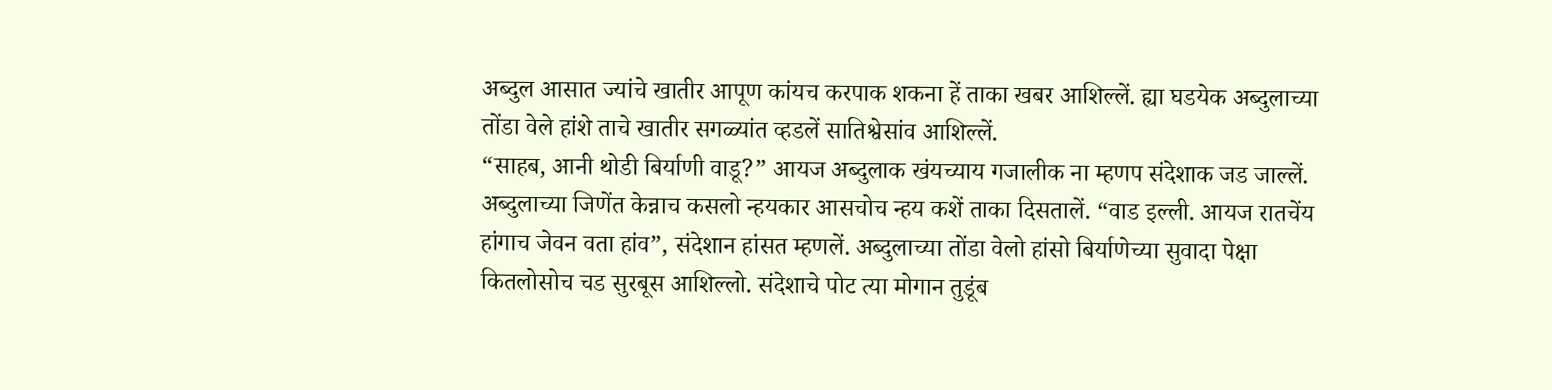अब्दुल आसात ज्यांचे खातीर आपूण कांयच करपाक शकना हें ताका खबर आशिल्लें. ह्या घडयेक अब्दुलाच्या तोंडा वेले हांशे ताचे खातीर सगळ्यांत व्हडलें सातिश्वेसांव आशिल्लें.
“साहब, आनी थोडी बिर्याणी वाडू?” आयज अब्दुलाक खंयच्याय गजालीक ना म्हणप संदेशाक जड जाल्लें. अब्दुलाच्या जिणेंत केन्नाच कसलो न्हयकार आसचोच न्हय कशें ताका दिसतालें. “वाड इल्ली. आयज रातचेंय हांगाच जेवन वता हांव”, संदेशान हांसत म्हणलें. अब्दुलाच्या तोंडा वेलो हांसो बिर्याणेच्या सुवादा पेक्षा कितलोसोच चड सुरबूस आशिल्लो. संदेशाचे पोट त्या मोगान तुडूंब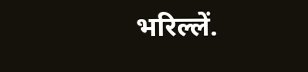भरिल्लें.